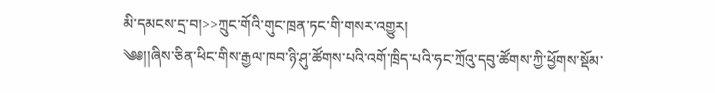མི་དམངས་དྲ་བ།>>ཀྲུང་གོའི་གུང་ཁྲན་ཏང་གི་གསར་འགྱུར།
༄༅།།ཞིས་ཅིན་ཕིང་གིས་རྒྱལ་ཁབ་ཉི་ཤུ་ཚོགས་པའི་འགོ་ཁྲིད་པའི་ཧང་ཀྲོའུ་དབུ་ཚོགས་ཀྱི་ཕྱོགས་སྡོམ་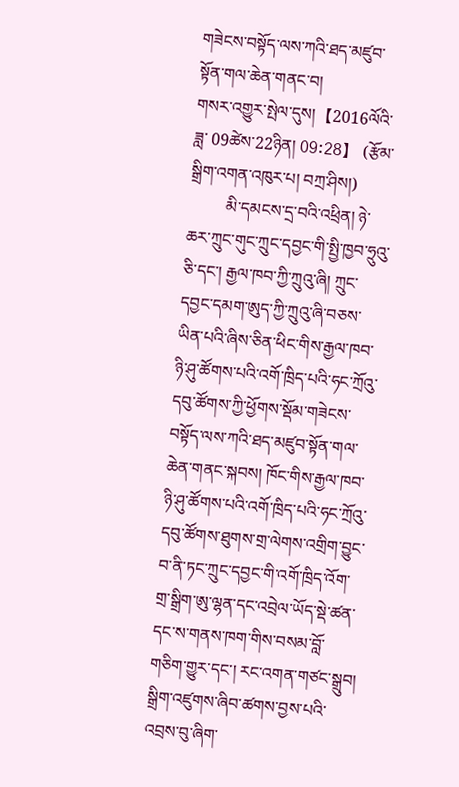གཟེངས་བསྟོད་ལས་ཀའི་ཐད་མཛུབ་སྟོན་གལ་ཆེན་གནང་བ།
གསར་འགྱུར་སྤེལ་དུས།  【2016ལོའི་ཟླ་ 09ཚེས་22ཉིན། 09:28】   (རྩོམ་སྒྲིག་འགན་འཁུར་པ། བཀྲ་ཤིས།)
         མི་དམངས་དྲ་བའི་འཕྲིན། ཉེ་ཆར་ཀྲུང་གུང་ཀྲུང་དབྱང་གི་སྤྱི་ཁྱབ་ཧྲུའུ་ཅི་དང་། རྒྱལ་ཁབ་ཀྱི་ཀྲུའུ་ཞི། ཀྲུང་དབྱང་དམག་ཨུད་ཀྱི་ཀྲུའུ་ཞི་བཅས་ཡིན་པའི་ཞིས་ཅིན་ཕིང་གིས་རྒྱལ་ཁབ་ཉི་ཤུ་ཚོགས་པའི་འགོ་ཁྲིད་པའི་ཧང་ཀྲོའུ་དབུ་ཚོགས་ཀྱི་ཕྱོགས་སྡོམ་གཟེངས་བསྟོད་ལས་ཀའི་ཐད་མཛུབ་སྟོན་གལ་ཆེན་གནང་སྐབས། ཁོང་གིས་རྒྱལ་ཁབ་ཉི་ཤུ་ཚོགས་པའི་འགོ་ཁྲིད་པའི་ཧང་ཀྲོའུ་དབུ་ཚོགས་ཐུགས་གྲ་ལེགས་འགྲིག་བྱུང་བ་ནི་ཏང་ཀྲུང་དབྱང་གི་འགོ་ཁྲིད་འོག་གྲ་སྒྲིག་ཨུ་ལྷན་དང་འབྲེལ་ཡོད་སྡེ་ཚན་དང་ས་གནས་ཁག་གིས་བསམ་བློ་གཅིག་གྱུར་དང་། རང་འགན་གཙང་སྒྲུབ། སྒྲིག་འཛུགས་ཞིབ་ཚགས་བྱས་པའི་འབྲས་བུ་ཞིག་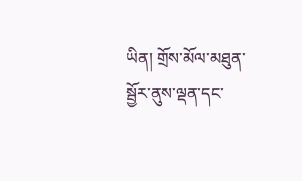ཡིན། གྲོས་མོལ་མཐུན་སྦྱོར་ནུས་ལྡན་དང་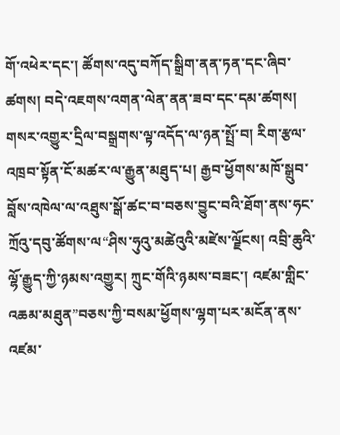གོ་འཕེར་དང་། ཚོགས་འདུ་བཀོད་སྒྲིག་ནན་ཏན་དང་ཞིབ་ཚགས། བདེ་འཇགས་འགན་ལེན་ནན་ཟབ་དང་དམ་ཚགས། གསར་འགྱུར་དྲིལ་བསྒྲགས་ལྟ་འདོད་ལ་ཉན་སྤྲོ་བ། རིག་རྩལ་འཁྲབ་སྟོན་ངོ་མཚར་ལ་རྒྱུན་མཐུད་པ། རྒྱབ་ཕྱོགས་མཁོ་སྒྲུབ་བློས་འཁེལ་ལ་འཐུས་སྒོ་ཚང་བ་བཅས་བྱུང་བའི་ཐོག་ནས་ཧང་ཀྲོའུ་དབུ་ཚོགས་ལ“ཤིས་ཧུའུ་མཚེའུའི་མཛེས་ལྗོངས། འབྲི་ཆུའི་ལྷོ་རྒྱུད་ཀྱི་ཉམས་འགྱུར། ཀྲུང་གོའི་ཉམས་བཟང་། འཛམ་གླིང་འཆམ་མཐུན”བཅས་ཀྱི་བསམ་ཕྱོགས་ལྷག་པར་མངོན་ནས་འཛམ་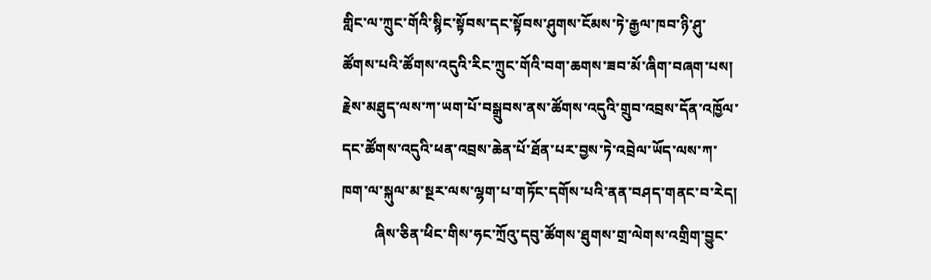གླིང་ལ་ཀྲུང་གོའི་སྙིང་སྟོབས་དང་སྟོབས་ཤུགས་ངོམས་ཏེ་རྒྱལ་ཁབ་ཉི་ཤུ་ཚོགས་པའི་ཚོགས་འདུའི་རིང་ཀྲུང་གོའི་བག་ཆགས་ཟབ་མོ་ཞིག་བཞག་པས། རྗེས་མཐུད་ལས་ཀ་ཡག་པོ་བསྒྲུབས་ནས་ཚོགས་འདུའི་གྲུབ་འབྲས་དོན་འཁྱོལ་དང་ཚོགས་འདུའི་ཕན་འབྲས་ཆེན་པོ་ཐོན་པར་བྱས་ཏེ་འབྲེལ་ཡོད་ལས་ཀ་ཁག་ལ་སྐུལ་མ་སྔར་ལས་ལྷག་པ་གཏོང་དགོས་པའི་ནན་བཤད་གནང་བ་རེད།
         ཞིས་ཅིན་ཕིང་གིས་ཧང་ཀྲོའུ་དབུ་ཚོགས་ཐུགས་གྲ་ལེགས་འགྲིག་བྱུང་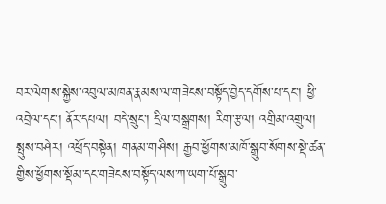བར་ལེགས་སྐྱེས་འབུལ་མཁན་རྣམས་ལ་གཟེངས་བསྟོད་བྱེད་དགོས་པ་དང་། ཕྱི་འབྲེལ་དང་། ནོར་དཔལ། བདེ་སྲུང་། དྲིལ་བསྒྲགས། རིག་རྩལ། འགྲིམ་འགྲུལ། སྤུས་བཤེར། འཕྲོད་བསྟེན། གནམ་གཤིས། རྒྱབ་ཕྱོགས་མཁོ་སྒྲུབ་སོགས་སྡེ་ཚན་གྱིས་ཕྱོགས་སྡོམ་དང་གཟེངས་བསྟོད་ལས་ཀ་ཡག་པོ་སྒྲུབ་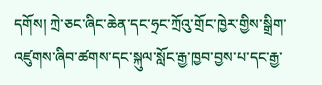དགོས། ཀྲེ་ཅང་ཞིང་ཆེན་དང་ཧྲང་ཀྲོའུ་གྲོང་ཁྱེར་གྱིས་སྒྲིག་འཛུགས་ཞིབ་ཚགས་དང་སྐུལ་སློང་རྒྱ་ཁྱབ་བྱས་པ་དང་རྒྱ་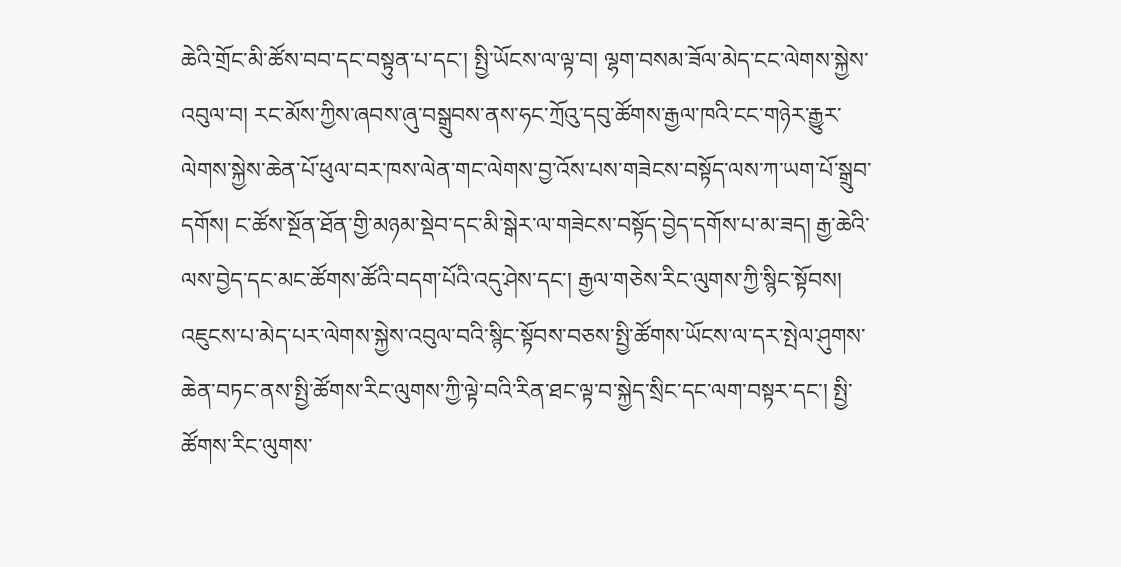ཆེའི་གྲོང་མི་ཚོས་བབ་དང་བསྟུན་པ་དང་། སྤྱི་ཡོངས་ལ་ལྟ་བ། ལྷག་བསམ་ཟོལ་མེད་ངང་ལེགས་སྐྱེས་འབུལ་བ། རང་མོས་ཀྱིས་ཞབས་ཞུ་བསྒྲུབས་ནས་ཧང་ཀྲོའུ་དབུ་ཚོགས་རྒྱལ་ཁའི་ངང་གཉེར་རྒྱུར་ལེགས་སྐྱེས་ཆེན་པོ་ཕུལ་བར་ཁས་ལེན་གང་ལེགས་བྱ་འོས་པས་གཟེངས་བསྟོད་ལས་ཀ་ཡག་པོ་སྒྲུབ་དགོས། ང་ཚོས་སྔོན་ཐོན་གྱི་མཉམ་སྡེབ་དང་མི་སྒེར་ལ་གཟེངས་བསྟོད་བྱེད་དགོས་པ་མ་ཟད། རྒྱ་ཆེའི་ལས་བྱེད་དང་མང་ཚོགས་ཚོའི་བདག་པོའི་འདུ་ཤེས་དང་། རྒྱལ་གཅེས་རིང་ལུགས་ཀྱི་སྙིང་སྟོབས། འཇུངས་པ་མེད་པར་ལེགས་སྐྱེས་འབུལ་བའི་སྙིང་སྟོབས་བཅས་སྤྱི་ཚོགས་ཡོངས་ལ་དར་སྤེལ་ཤུགས་ཆེན་བཏང་ནས་སྤྱི་ཚོགས་རིང་ལུགས་ཀྱི་ལྟེ་བའི་རིན་ཐང་ལྟ་བ་སྐྱེད་སྲིང་དང་ལག་བསྟར་དང་། སྤྱི་ཚོགས་རིང་ལུགས་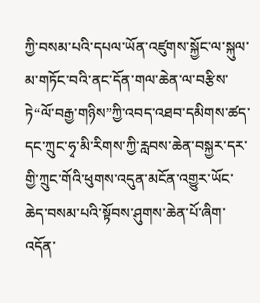ཀྱི་བསམ་པའི་དཔལ་ཡོན་འཛུགས་སྐྱོང་ལ་སྐུལ་མ་གཏོང་བའི་ནང་དོན་གལ་ཆེན་ལ་བརྩིས་ཏེ“ལོ་བརྒྱ་གཉིས”ཀྱི་འབད་འཐབ་དམིགས་ཚད་དང་ཀྲུང་ཧྭ་མི་རིགས་ཀྱི་རླབས་ཆེན་བསྐྱར་དར་གྱི་ཀྲུང་གོའི་ཕུགས་འདུན་མངོན་འགྱུར་ཡོང་ཆེད་བསམ་པའི་སྟོབས་ཤུགས་ཆེན་པོ་ཞིག་འདོན་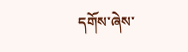དགོས་ཞེས་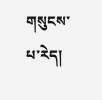གསུངས་པ་རེད།